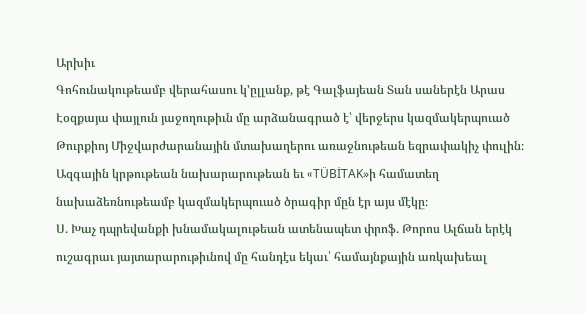Արխիւ
Գոհունակութեամբ վերահասու կ՚ըլլանք, թէ Գալֆայեան Տան սաներէն Արաս Էօզքայա փայլուն յաջողութիւն մը արձանագրած է՝ վերջերս կազմակերպուած Թուրքիոյ Միջվարժարանային մտախաղերու առաջնութեան եզրափակիչ փուլին։ Ազգային կրթութեան նախարարութեան եւ «TÜBİTAK»ի համատեղ նախաձեռնութեամբ կազմակերպուած ծրագիր մըն էր այս մէկը։
Ս. Խաչ դպրեվանքի խնամակալութեան ատենապետ փրոֆ. Թորոս Ալճան երէկ ուշագրաւ յայտարարութիւնով մը հանդէս եկաւ՝ համայնքային առկախեալ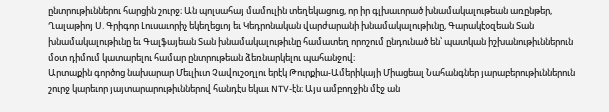ընտրութիւններու հարցին շուրջ։ Ան պոլսահայ մամուլին տեղեկացուց, որ իր գլխաւորած խնամակալութեան առընթեր, Ղալաթիոյ Ս. Գրիգոր Լուսաւորիչ եկեղեցւոյ եւ Կեդրոնական վարժարանի խնամակալութիւնը, Գարակէօզեան Տան խնամակալութիւնը եւ Գալֆայեան Տան խնամակալութիւնը համատեղ որոշում ընդունած են՝ պատկան իշխանութիւններուն մօտ դիմում կատարելու համար ընտրութեան ձեռնարկելու պահանջով։
Արտաքին գործոց նախարար Մեւլիւտ Չավուշօղլու երէկ Թուրքիա-Ամերիկայի Միացեալ Նահանգներ յարաբերութիւններուն շուրջ կարեւոր յայտարարութիւններով հանդէս եկաւ NTV-էն։ Այս ամբողջին մէջ ան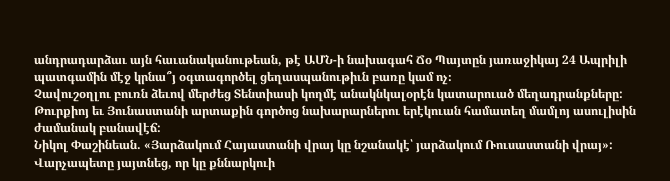անդրադարձաւ այն հաւանականութեան, թէ ԱՄՆ-ի նախագահ Ճօ Պայտըն յառաջիկայ 24 Ապրիլի պատգամին մէջ կրնա՞յ օգտագործել ցեղասպանութիւն բառը կամ ոչ։
Չավուշօղլու բուռն ձեւով մերժեց Տենտիասի կողմէ անակնկալօրէն կատարուած մեղադրանքները:
Թուրքիոյ եւ Յունաստանի արտաքին գործոց նախարարներու երէկուան համատեղ մամլոյ ասուլիսին ժամանակ բանավէճ:
Նիկոլ Փաշինեան. «Յարձակում Հայաստանի վրայ կը նշանակէ՝ յարձակում Ռուսաստանի վրայ»:
Վարչապետը յայտնեց, որ կը քննարկուի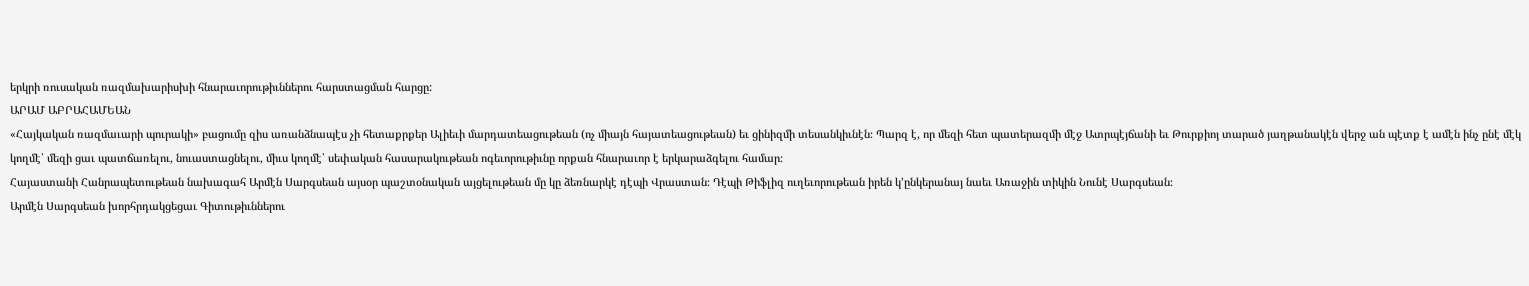երկրի ռուսական ռազմախարիսխի հնարաւորութիւններու հարստացման հարցը:
ԱՐԱՄ ԱԲՐԱՀԱՄԵԱՆ
«Հայկական ռազմաւարի պուրակի» բացումը զիս առանձնապէս չի հետաքրքեր Ալիեւի մարդատեացութեան (ոչ միայն հայատեացութեան) եւ ցինիզմի տեսանկիւնէն։ Պարզ է, որ մեզի հետ պատերազմի մէջ Ատրպէյճանի եւ Թուրքիոյ տարած յաղթանակէն վերջ ան պէտք է ամէն ինչ ընէ մէկ կողմէ՝ մեզի ցաւ պատճառելու, նուաստացնելու, միւս կողմէ՝ սեփական հասարակութեան ոգեւորութիւնը որքան հնարաւոր է երկարաձգելու համար։
Հայաստանի Հանրապետութեան նախագահ Արմէն Սարգսեան այսօր պաշտօնական այցելութեան մը կը ձեռնարկէ դէպի Վրաստան։ Դէպի Թիֆլիզ ուղեւորութեան իրեն կ՚ընկերանայ նաեւ Առաջին տիկին Նունէ Սարգսեան։
Արմէն Սարգսեան խորհրդակցեցաւ Գիտութիւններու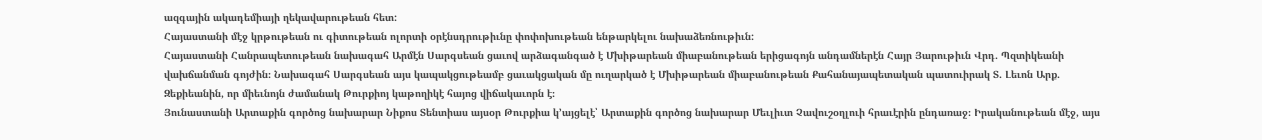ազգային ակադեմիայի ղեկավարութեան հետ:
Հայաստանի մէջ կրթութեան ու գիտութեան ոլորտի օրէնսդրութիւնը փոփոխութեան ենթարկելու նախաձեռնութիւն:
Հայաստանի Հանրապետութեան նախագահ Արմէն Սարգսեան ցաւով արձագանգած է Մխիթարեան միաբանութեան երիցագոյն անդամներէն Հայր Յարութիւն Վրդ. Պզտիկեանի վախճանման գոյժին։ Նախագահ Սարգսեան այս կապակցութեամբ ցաւակցական մը ուղարկած է Մխիթարեան միաբանութեան Քահանայապետական պատուիրակ Տ. Լեւոն Արք. Զեքիեանին, որ միեւնոյն ժամանակ Թուրքիոյ կաթողիկէ հայոց վիճակաւորն է։
Յունաստանի Արտաքին գործոց նախարար Նիքոս Տենտիաս այսօր Թուրքիա կ՚այցելէ՝ Արտաքին գործոց նախարար Մեւլիւտ Չավուշօղլուի հրաւէրին ընդառաջ։ Իրականութեան մէջ, այս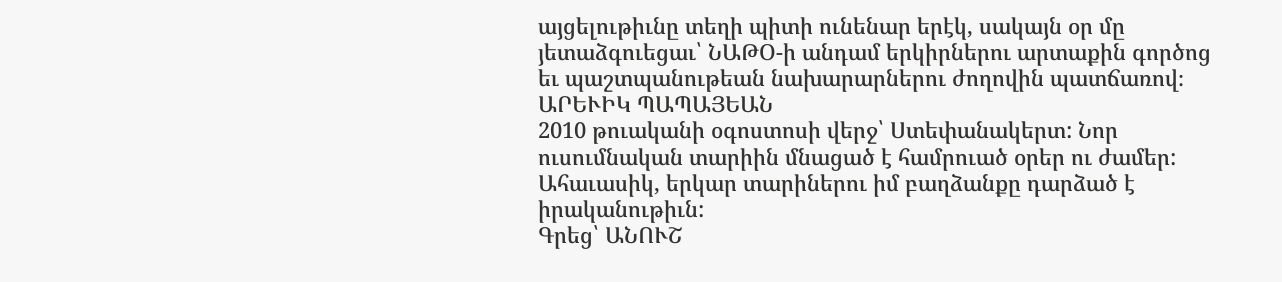այցելութիւնը տեղի պիտի ունենար երէկ, սակայն օր մը յետաձգուեցաւ՝ ՆԱԹՕ-ի անդամ երկիրներու արտաքին գործոց եւ պաշտպանութեան նախարարներու ժողովին պատճառով։
ԱՐԵՒԻԿ ՊԱՊԱՅԵԱՆ
2010 թուականի օգոստոսի վերջ՝ Ստեփանակերտ: Նոր ուսումնական տարիին մնացած է համրուած օրեր ու ժամեր: Ահաւասիկ, երկար տարիներու իմ բաղձանքը դարձած է իրականութիւն:
Գրեց՝ ԱՆՈՒՇ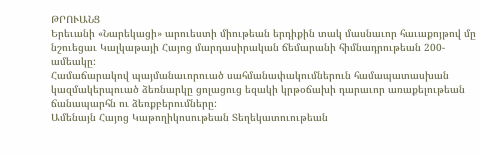ԹՐՈՒԱՆՑ
Երեւանի «Նարեկացի» արուեստի միութեան երդիքին տակ մասնաւոր հաւաքոյթով մը նշուեցաւ Կալկաթայի Հայոց մարդասիրական ճեմարանի հիմնադրութեան 200-ամեակը:
Համաճարակով պայմանաւորուած սահմանափակումներուն համապատասխան կազմակերպուած ձեռնարկը ցոլացուց եզակի կրթօճախի դարաւոր առաքելութեան ճանապարհն ու ձեռքբերումները:
Ամենայն Հայոց Կաթողիկոսութեան Տեղեկատուութեան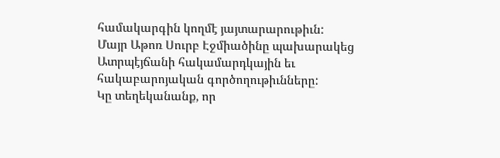համակարգին կողմէ յայտարարութիւն:
Մայր Աթոռ Սուրբ Էջմիածինը պախարակեց Ատրպէյճանի հակամարդկային եւ հակաբարոյական գործողութիւնները:
Կը տեղեկանանք, որ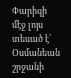Փարիզի մէջ լոյս տեսած է՝ Օսմանեան շրջանի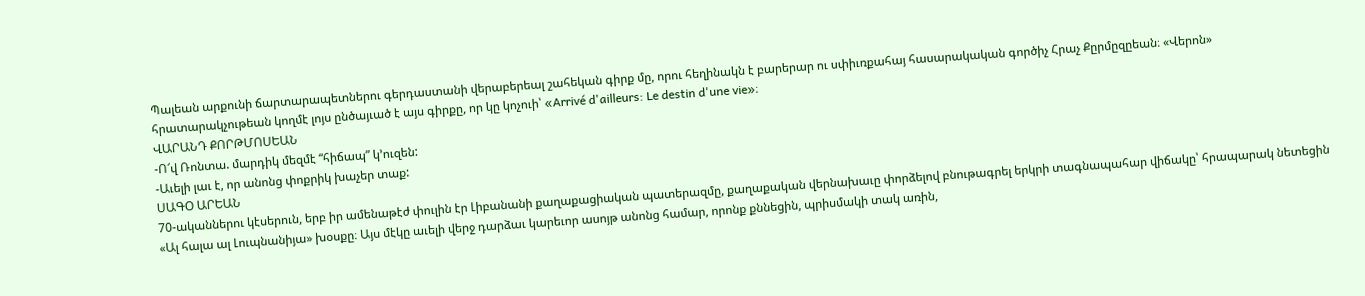Պալեան արքունի ճարտարապետներու գերդաստանի վերաբերեալ շահեկան գիրք մը, որու հեղինակն է բարերար ու սփիւռքահայ հասարակական գործիչ Հրաչ Քըրմըզըեան։ «Վերոն» հրատարակչութեան կողմէ լոյս ընծայւած է այս գիրքը, որ կը կոչուի՝ «Arrivé d'ailleurs: Le destin d'une vie»։
ՎԱՐԱՆԴ ՔՈՐԹՄՈՍԵԱՆ
-Ո՜վ Ռոնտա. մարդիկ մեզմէ “հիճապ” կ՚ուզեն:
-Աւելի լաւ է, որ անոնց փոքրիկ խաչեր տաք:
ՍԱԳՕ ԱՐԵԱՆ
70-ականներու կէսերուն, երբ իր ամենաթէժ փուլին էր Լիբանանի քաղաքացիական պատերազմը, քաղաքական վերնախաւը փորձելով բնութագրել երկրի տագնապահար վիճակը՝ հրապարակ նետեցին «Ալ հալա ալ Լուպնանիյա» խօսքը։ Այս մէկը աւելի վերջ դարձաւ կարեւոր ասոյթ անոնց համար, որոնք քննեցին, պրիսմակի տակ առին,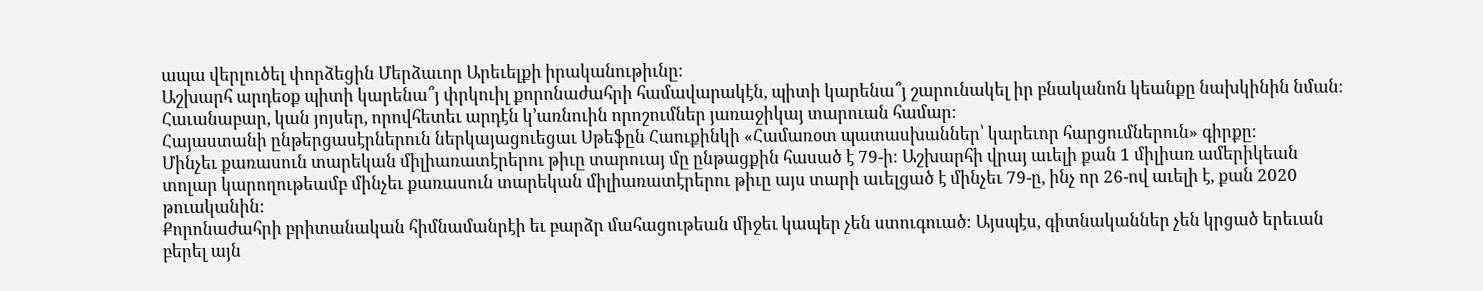ապա վերլուծել փորձեցին Մերձաւոր Արեւելքի իրականութիւնը։
Աշխարհ արդեօք պիտի կարենա՞յ փրկուիլ քորոնաժահրի համավարակէն, պիտի կարենա՞յ շարունակել իր բնականոն կեանքը նախկինին նման։ Հաւանաբար, կան յոյսեր, որովհետեւ արդէն կ՚առնուին որոշումներ յառաջիկայ տարուան համար։
Հայաստանի ընթերցասէրներուն ներկայացուեցաւ Սթեֆըն Հաուքինկի «Համառօտ պատասխաններ՝ կարեւոր հարցումներուն» գիրքը։
Մինչեւ քառասուն տարեկան միլիառատէրերու թիւը տարուայ մը ընթացքին հասած է 79-ի։ Աշխարհի վրայ աւելի քան 1 միլիառ ամերիկեան տոլար կարողութեամբ մինչեւ քառասուն տարեկան միլիառատէրերու թիւը այս տարի աւելցած է մինչեւ 79-ը, ինչ որ 26-ով աւելի է, քան 2020 թուականին:
Քորոնաժահրի բրիտանական հիմնամանրէի եւ բարձր մահացութեան միջեւ կապեր չեն ստուգուած։ Այսպէս, գիտնականներ չեն կրցած երեւան բերել այն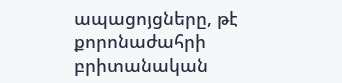ապացոյցները, թէ քորոնաժահրի բրիտանական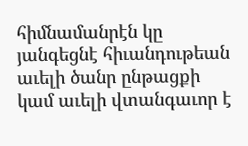հիմնամանրէն կը յանգեցնէ հիւանդութեան աւելի ծանր ընթացքի կամ աւելի վտանգաւոր է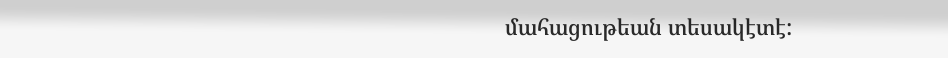մահացութեան տեսակէտէ: